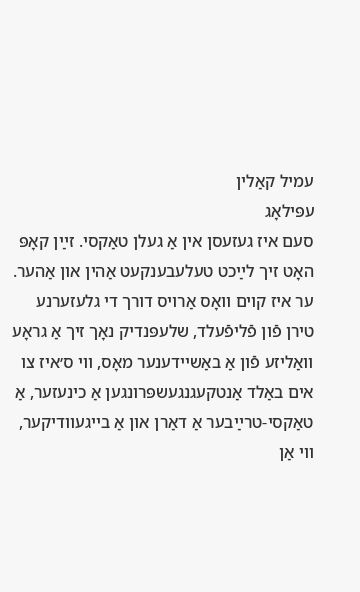עמיל קאַלין
עפּילאָג
סעם איז געזעסן אין אַ געלן טאַקסי. זײַן קאָפּ האָט זיך לײַכט טעלעבענקעט אַהין און אַהער. ער איז קוים וואָס אַרויס דורך די גלעזערנע טירן פֿון פֿליפֿעלד, שלעפּנדיק נאָך זיך אַ גראָע וואַליזע פֿון אַ באַשיידענער מאָס, ווי ס׳איז צו אים באַלד אַנטקעגנגעשפּרונגען אַ כינעזער, אַ טאַקסי-טרײַבער אַ דאַרן און אַ בייגעוודיקער, ווי אַן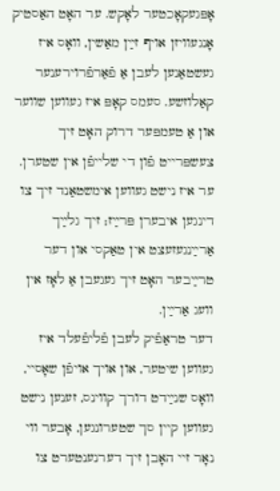אָפּגעקאָכטער לאָקש. ער האָט האַסטיק אָנגעוויזן אויף זײַן מאַשין, וואָס איז געשטאַנען לעבן אַ פֿאַרפֿרוירענער קאַלוזשע. סעמס קאָפּ איז געווען שווער און אַ טעמפּער דרוק האָט זיך צעשפּרייט פֿון די שלייפֿן אין שטערן. ער איז נישט געווען אימשטאַנד זיך צו דינגען איבערן פּרײַז; זיך גלײַך אַרײַנגעזעצט אין טאַקסי און דער טרײַבער האָט זיך געגעבן אַ לאָז אין וועג אַרײַן.
דער טראַפֿיק לעבן פֿליפֿעלד איז געווען שיטער, און אויך אויפֿן שאָסיי, וואָס שנײַדט דורך קווינס, זענען נישט געווען קיין סך שטערונגען, אָבער ווי נאָר זיי האָבן זיך דערנענטערט צו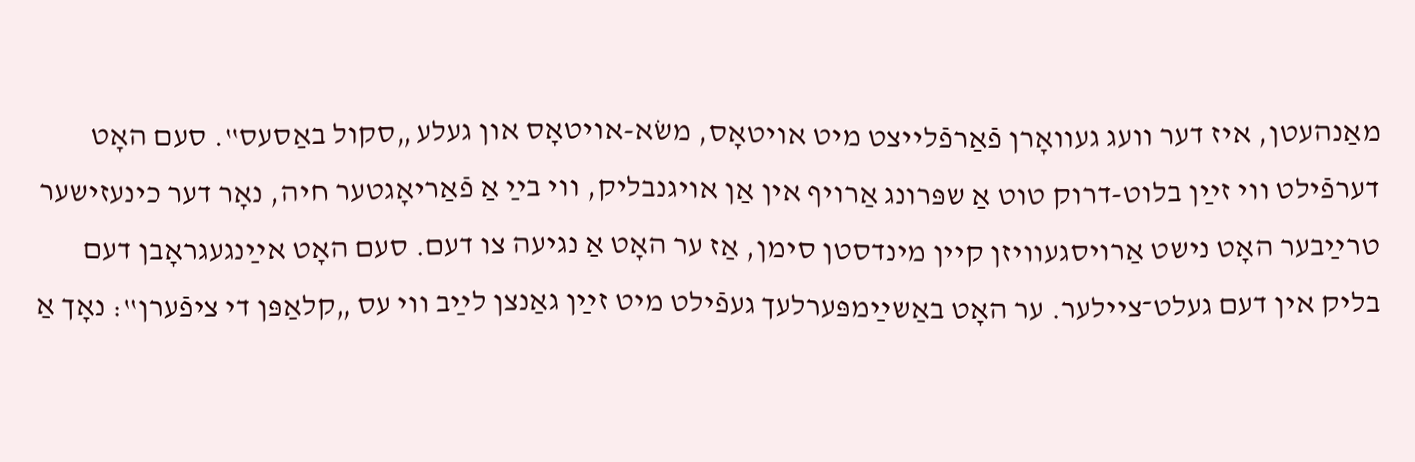מאַנהעטן, איז דער וועג געוואָרן פֿאַרפֿלייצט מיט אויטאָס, משׂא-אויטאָס און געלע „סקול באַסעס‟. סעם האָט דערפֿילט ווי זײַן בלוט-דרוק טוט אַ שפּרונג אַרויף אין אַן אויגנבליק, ווי בײַ אַ פֿאַריאָגטער חיה, נאָר דער כינעזישער טרײַבער האָט נישט אַרויסגעוויזן קיין מינדסטן סימן, אַז ער האָט אַ נגיעה צו דעם. סעם האָט אײַנגעגראָבן דעם בליק אין דעם געלט־ציילער. ער האָט באַשײַמפּערלעך געפֿילט מיט זײַן גאַנצן לײַב ווי עס „קלאַפּן די ציפֿערן‟: נאָך אַ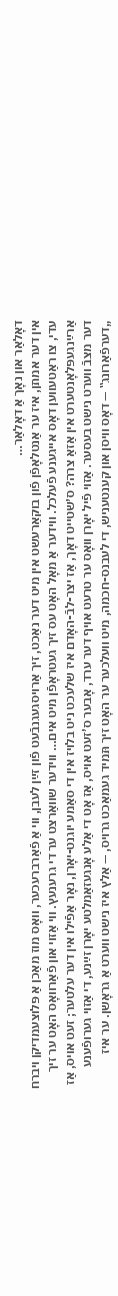דאָלאַר און נאָך אַ דאָלאַר…
אין דער אמתן, איז ער אַנטלאָפֿן פֿון בוקאַרעשט אין מיט דער נאַכט, זיך אַרויסגעגנבֿעט פֿון זײַן לעבן, ווי אַ פֿאַרברעכער, וואָס מוז מאַכן אַ פּלוצעמדיקן ויברח עדי, צו ראַטעווען דאָס אייגענע פֿעלכל. ווידער אַ מאָל האָט עס זיך געטראָפֿן מיט אים… ווידער שוואַרצט ער די גרענעץ. ווי אַזוי און פֿאַרוואָס האָט ער זיך אַרײַנגעפּלאָנטערט אין אַזאַ צרה? ס׳שטייט דאָך, אַז יצר-לבֿ-האָדם איז שלעכט ניט בלויז אין די סאַמע יוגנט-יאָרן, נאָר אַפֿילו אין דער עלטער; זעט אויס, אַז דער מצבֿ ווערט נישט בעסער. אַזוי פֿיל יאָרן וואָס ער טרעט אויף דער ערד, אָבער ס’זעט אויס, אַז אָט די אַלע אָנגעזאַמלטע יאָרן זײַנע, די אַזוי גערופֿענע „דערפֿאַרונג‟ — דאָס וויסן און קענטעניש, די לעבנס-חכמה, מיט וועלכער ער האָט זיך תּמיד געמאַכט גרויס, — אַלץ איז נישט ווערט אַ גראָשן. ער איז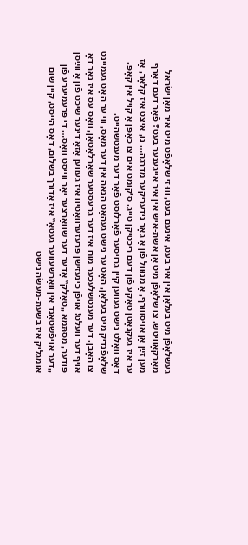געשלאָפֿן מיט בעלאַן אין איר בעט, אינעם בעט, וווּ זי שלאָפֿט מיט איר מאַן ישׂראל מאַרקאָוויטש. צו שלאָפֿן מיט אַן אשת-איש אין איר אייגענער בעט? פֿאַר דעם דאַרף מען זײַן אַן אויסוווּרף, אַ מנוּוול פֿון אַ גאָר נידעריקער מדרגה… נו, איצט איז קלאָר, אַז ער איז געקנאָטן טאַקע פֿון דעם ריכטיקן טייג. ס׳קומט אים צו כאַפּן אַ קויל אין קאָפּ. דאָס וואָלט נישט געווען קיין גרויסער פֿאַרלוסט פֿאַר דער מענטשהייט.
שלאָפֿנדיק מיט בעלאַן, האָט ער נישט געהאַט הנאה אין דער מאָס, ווי ער האָט געמיינט צו האָבן. דער מענטשלעכער מוח איז דער גרעסטער שאַרלאַטאַן, וואָס עס איז נאָר דאָ אויף דער וועלט! אויפֿן כינעזישן פּרעזערוואַטיוו איז געווען אַזאַ דינער שיכט פֿון אַ ווײַסן פּודער, מסתּמא „טאַלק‟ אָדער דער שוואַרצער יאָר ווייסט וואָס… די פּרעמיערע פֿון „דער אויפֿשטאַנד אין וואַרשעווער געטאָ‟ איז אַדורך בשלום, דאָס הייסט, קיין שום אומגליק איז בשעת-מעשׂה נישט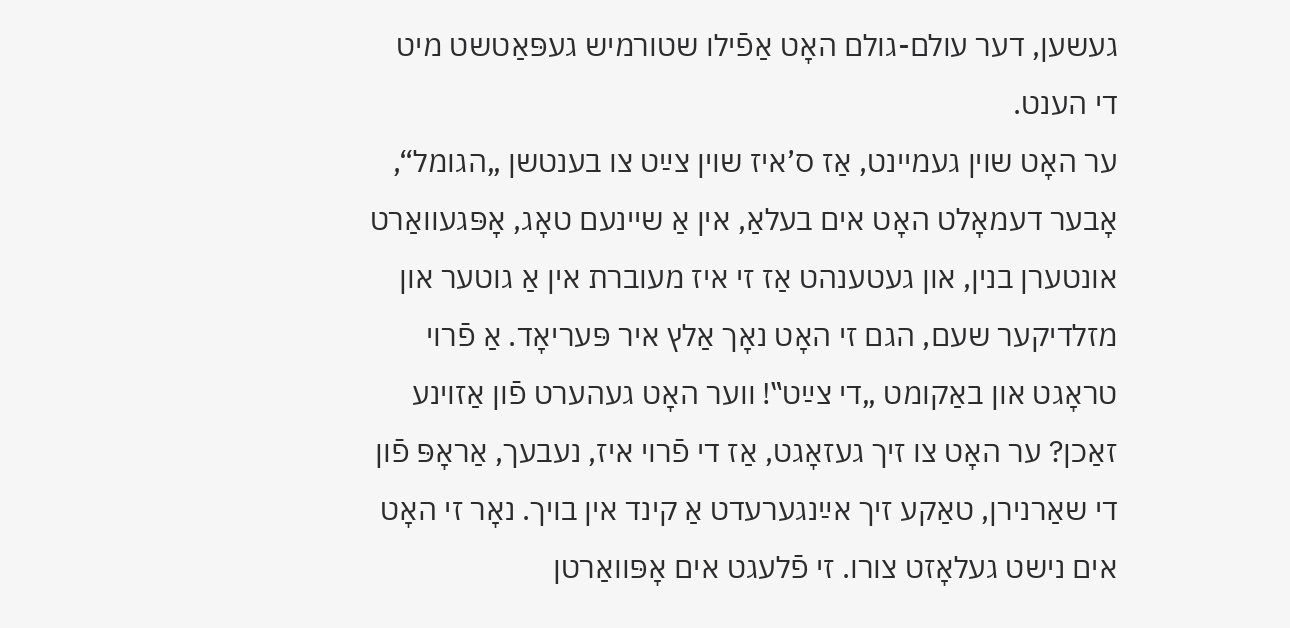געשען, דער עולם-גולם האָט אַפֿילו שטורמיש געפּאַטשט מיט די הענט.
ער האָט שוין געמיינט, אַז ס’איז שוין צײַט צו בענטשן „הגומל“, אָבער דעמאָלט האָט אים בעלאַ, אין אַ שיינעם טאָג, אָפּגעוואַרט אונטערן בנין, און געטענהט אַז זי איז מעוברת אין אַ גוטער און מזלדיקער שעם, הגם זי האָט נאָך אַלץ איר פּעריאָד. אַ פֿרוי טראָגט און באַקומט „די צײַט‟! ווער האָט געהערט פֿון אַזוינע זאַכן? ער האָט צו זיך געזאָגט, אַז די פֿרוי איז, נעבעך, אַראָפּ פֿון די שאַרנירן, טאַקע זיך אײַנגערעדט אַ קינד אין בויך. נאָר זי האָט אים נישט געלאָזט צורו. זי פֿלעגט אים אָפּוואַרטן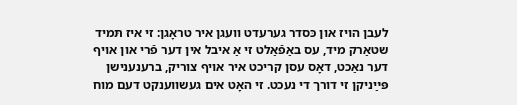לעבן הויז און כּסדר גערעדט וועגן איר טראָגן: זי איז תּמיד שטאַרק מיד, עס באַפֿאַלט זי אַ איבל אין דער פֿרי און אויף דער נאַכט, דאָס עסן קריכט איר אויף צוריק, ברענענישן פּײַניקן זי דורך די נעכט. זי האָט אים געשווענקט דעם מוח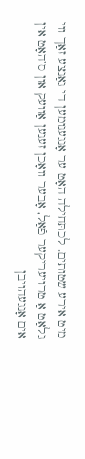מיט אירע שטותים. לכתּחילה האָט ער אָנגענומען די גאַנצע זאַך ווי גלאַט אַ טרויעריקער פֿאַל, אָבער וואָכן זענען אַוועק און ס’האָט אין אים אָנגעהויבן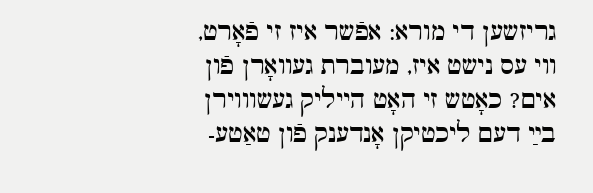גריזשען די מורא: אפֿשר איז זי פֿאָרט, ווי עס נישט איז, מעוברת געוואָרן פֿון אים? כאָטש זי האָט הייליק געשוווירן בײַ דעם ליכטיקן אָנדענק פֿון טאַטע-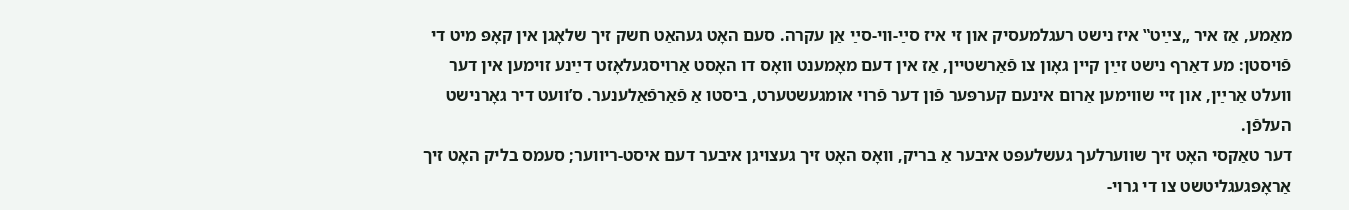מאַמע, אַז איר „צײַט‟ איז נישט רעגלמעסיק און זי איז סײַ-ווי-סײַ אַן עקרה. סעם האָט געהאַט חשק זיך שלאָגן אין קאָפּ מיט די פֿויסטן: מע דאַרף נישט זײַן קיין גאָון צו פֿאַרשטיין, אַז אין דעם מאָמענט וואָס דו האָסט אַרויסגעלאָזט דײַנע זוימען אין דער וועלט אַרײַן, און זיי שווימען אַרום אינעם קערפּער פֿון דער פֿרוי אומגעשטערט, ביסטו אַ פֿאַרפֿאַלענער. ס’וועט דיר גאָרנישט העלפֿן.
דער טאַקסי האָט זיך שווערלעך געשלעפּט איבער אַ בריק, וואָס האָט זיך געצויגן איבער דעם איסט-ריווער; סעמס בליק האָט זיך אַראָפּגעגליטשט צו די גרוי-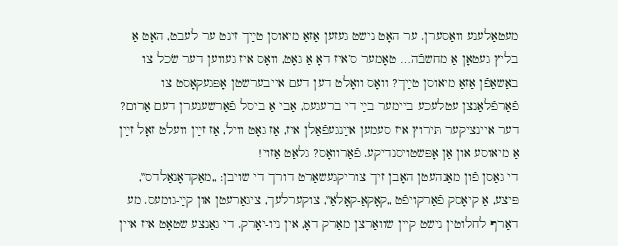מעטאַלענע וואַסערן. ער האָט נישט געזען אַזאַ מיאוסן טײַך זינט ער לעבט, האָט אַ בליץ געטאָן אַ מחשבֿה… טאָמער ס’איז דאָ אַ גאָט, וואָס איז געווען דער שׂכל צו באַשאַפֿן אַזאַ מיאוסן טײַך? וואָס וואָלט דען דעם אייבערשטן אָפּגעקאָסט צו פֿאַרפֿלאַנצן עטלעכע ביימער בײַ די ברעגעס, אַבי אַ ביסל פֿאַרשענערן דעם אַרום? דער איינציקער תּירוץ איז סעמען אײַנגעפֿאַלן איז, אַז גאָט וויל, אַז זײַן וועלט זאָל זײַן אַ מיאוסע און אַן אָפּשטויסנדיקע. פֿאַרוואָס? גלאַט אַזוי!
די גאַסן פֿון מאַנהעטן האָבן זיך צוריקגעשאַרט דורך די שויבן: „מאַקדאָנאַלדס‟, פּיצע, אַ קיאָסק פֿאַרקויפֿט „קאָקאַ-קאָלאַ‟, צוקערלעך, ציגאַרעטן און קײַ-גומעס. מע דאַרף לחלוטין נישט קיין שוואַרצן מאַרק דאָ, אין ניו-יאָרק. די גאַנצע שטאָט איז איין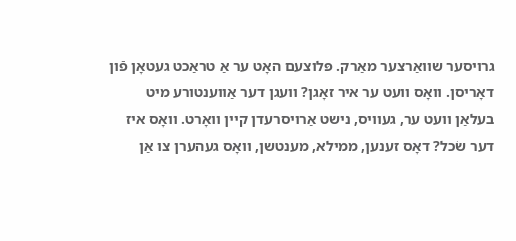גרויסער שוואַרצער מאַרק. פּלוצעם האָט ער אַ טראַכט געטאָן פֿון דאָריסן. וואָס וועט ער איר זאָגן? וועגן דער אַווענטורע מיט בעלאַן וועט ער, געוויס, נישט אַרויסרעדן קיין וואָרט. וואָס איז דער שׂכל? דאָס זענען, ממילא, מענטשן, וואָס געהערן צו אַן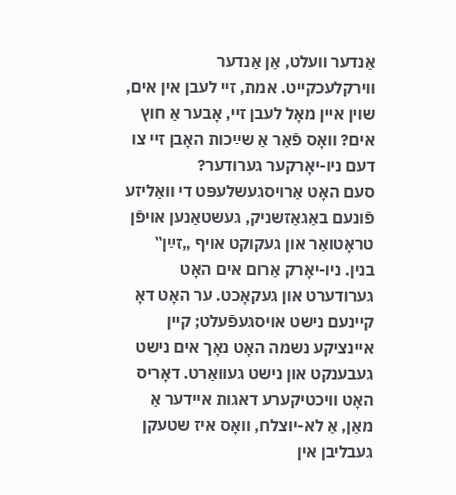אַנדער וועלט, אַן אַנדער ווירקלעכקייט. אמת, זיי לעבן אין אים, שוין איין מאָל לעבן זיי, אָבער אַ חוץ אים? וואָס פֿאַר אַ שײַכות האָבן זיי צו דעם ניו-יאָרקער גערודער?
סעם האָט אַרויסגעשלעפּט די וואַליזע פֿונעם באַגאַזשניק, געשטאַנען אויפֿן טראָטואַר און געקוקט אויף „זײַן‟ בנין. ניו-יאָרק אַרום אים האָט גערודערט און געקאָכט. ער האָט דאָ קיינעם נישט אויסגעפֿעלט; קיין איינציקע נשמה האָט נאָך אים נישט געבענקט און נישט געוואַרט. דאָריס האָט וויכטיקערע דאגות איידער אַ מאַן, אַ לא-יוצלח, וואָס איז שטעקן געבליבן אין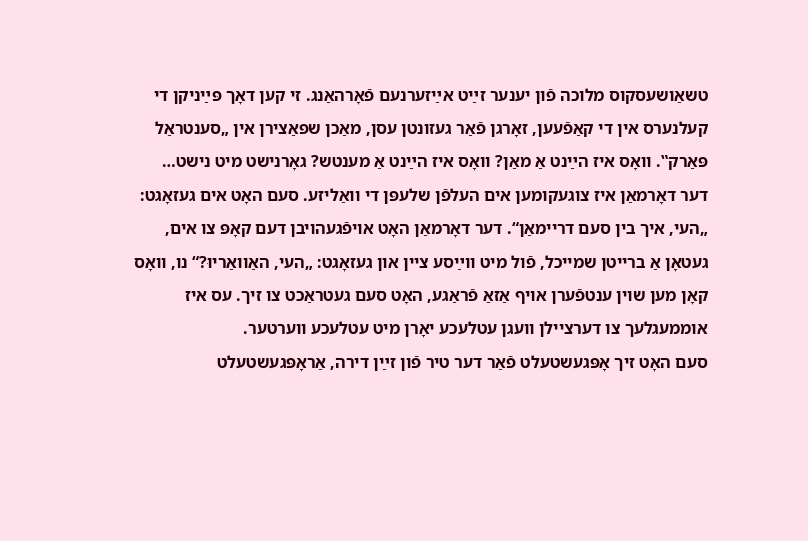טשאַושעסקוס מלוכה פֿון יענער זײַט אײַזערנעם פֿאָרהאַנג. זי קען דאָך פּײַניקן די קעלנערס אין די קאַפֿעען, זאָרגן פֿאַר געזונטן עסן, מאַכן שפּאַצירן אין „סענטראַל פּאַרק‟. וואָס איז הײַנט אַ מאַן? וואָס איז הײַנט אַ מענטש? גאָרנישט מיט נישט…
דער דאָרמאַן איז צוגעקומען אים העלפֿן שלעפּן די וואַליזע. סעם האָט אים געזאָגט: „העי, איך בין סעם דריימאַן“. דער דאָרמאַן האָט אויפֿגעהויבן דעם קאָפּ צו אים, געטאָן אַ ברייטן שמייכל, פֿול מיט ווײַסע ציין און געזאָגט: „העי, האַוואַריוּ?“ נו, וואָס קאָן מען שוין ענטפֿערן אויף אַזאַ פֿראַגע, האָט סעם געטראַכט צו זיך. עס איז אוממעגלעך צו דערציילן וועגן עטלעכע יאָרן מיט עטלעכע ווערטער.
סעם האָט זיך אָפּגעשטעלט פֿאַר דער טיר פֿון זײַן דירה, אַראָפּגעשטעלט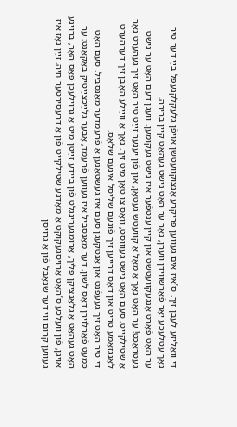די וואַליזע לעבן זיך. ס’איז אים געווען פּריקרע אָנצוקוועטשן אויפֿן גלעקלקנעפּל בײַ דער טיר נאָך עטלעכע יאָר פֿאַרשווידן ווערן, נאָר ער האָט נישט געהאַט קיין ברירה.
ער האָט פֿאָרט אָנגעקוועטשט און קיין ענטפֿער איז נישט געקומען. וועגן דעם האָט ער נישט געטראַכט! ער האָט נאָך אַ מאָל אַ קוועטש געטאָן, און פֿון יענער זײַט טיר האָט זיך געהערט נאָר אַ שטילקייט. סעם האָט נישט געוווּסט, וואָס צו טאָן מיט זיך. נאָך אַ ווײַלע האָבן זיך דערהערט לאַנגזאַמע טריט און דאָס דרייען זיך פֿונעם שליסל אינעם שלאָס.
די טיר האָט זיך געעפֿנט און אַנטקעגן סעם איז געשטאַנען אַ פֿרעמדער מאַנסביל. סעם האָט כּמעט פֿאַרלוירן דאָס לשון. דער מאַנסביל איז געווען פֿרעמד, אָבער גלײַכצײַטיק באַקאַנט: ער האָט געהאַט אַ גלאַנציקן פּליך, אַרומגערינגלט פֿון ביידע זײַטן מיט אַ גרוילעכן פּאַס האָר, ברוינע אויגן, פֿון וועלכע ס’האָט אַרויסגעקוקט אַ מאָדנע שטילקייט פֿון אַ דרעסירטער חיה. זײַן נאָז איז געווען קרום ווי דער שנאָבל פֿון אַ גרויסן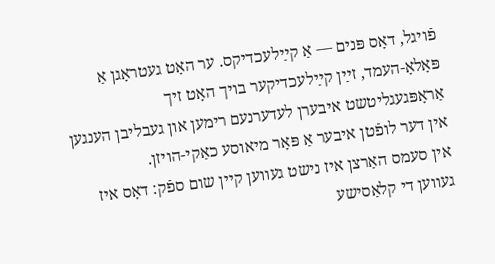פֿויגל, דאָס פּנים — אַ קײַלעכדיקס. ער האָט געטראָגן אַ פּאָלאָ-העמד, זײַן קײַלעכדיקער בויך האָט זיך אַראָפּגעגליטשט איבערן לעדערנעם רימען און געבליבן הענגען אין דער לופֿטן איבער אַ פּאָר מיאוסע כאַקי-הויזן.
אין סעמס האַרצן איז נישט געווען קיין שום ספֿק: דאָס איז געווען די קלאַסישע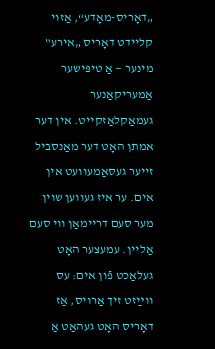„דאָריס-מאָדע“, אַזוי קליידט דאָריס „אירע‟ מינער — אַ טיפּישער אַמעריקאַנער געמאַקלאַזקייט. אין דער אמתן האָט דער מאַנסביל זייער געסאַמעוועט אין אים. ער איז געווען שוין מער סעם דריימאַן ווי סעם אַליין. עמעצער האָט געלאַכט פֿון אים: עס ווײַזט זיך אַרויס, אַז דאָריס האָט געהאַט אַ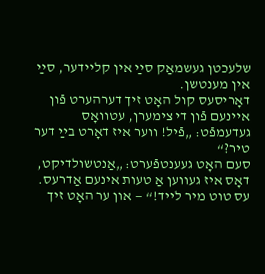שלעכטן געשמאַק סײַ אין קליידער, סײַ אין מענטשן.
דאָריסעס קול האָט זיך דערהערט פֿון איינעם פֿון די צימערן, עטוואָס געדעמפֿט: „פֿיל! ווער איז דאָרט בײַ דער טיר?“
סעם האָט געענטפֿערט: „אַנטשולדיקט, דאָס איז געווען אַ טעות אינעם אַדרעס. עס טוט מיר לײד!“ — און ער האָט זיך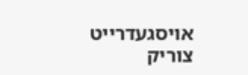אויסגעדרייט צוריק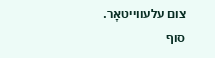צום עלעווייטאָר.
סוף